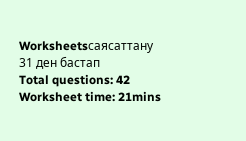Worksheetsсаясаттану 31 ден бастап
Total questions: 42
Worksheet time: 21mins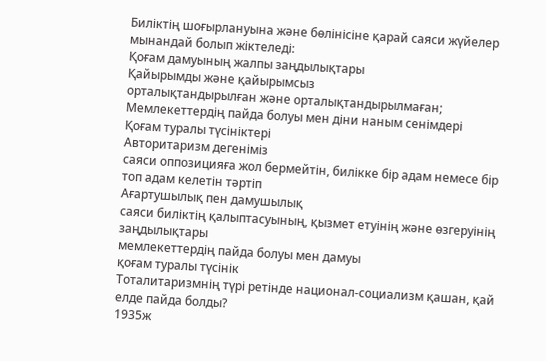Биліктің шоғырлануына және бөлінісіне қарай саяси жүйелер мынандай болып жіктеледі:
Қоғам дамуының жалпы заңдылықтары
Қайырымды және қайырымсыз
орталықтандырылған және орталықтандырылмаған;
Мемлекеттердің пайда болуы мен діни наным сенімдері
Қоғам туралы түсініктері
Авторитаризм дегеніміз
саяси оппозицияға жол бермейтін, билікке бір адам немесе бір топ адам келетін тәртіп
Ағартушылық пен дамушылық
саяси биліктің қалыптасуының, қызмет етуінің және өзгеруінің заңдылықтары
мемлекеттердің пайда болуы мен дамуы
қоғам туралы түсінік
Тоталитаризмнің түрі ретінде национал-социализм қашан, қай елде пайда болды?
1935ж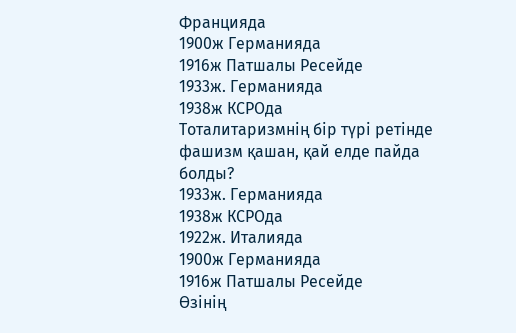Францияда
1900ж Германияда
1916ж Патшалы Ресейде
1933ж. Германияда
1938ж КСРОда
Тоталитаризмнің бір түрі ретінде фашизм қашан, қай елде пайда болды?
1933ж. Германияда
1938ж КСРОда
1922ж. Италияда
1900ж Германияда
1916ж Патшалы Ресейде
Өзінің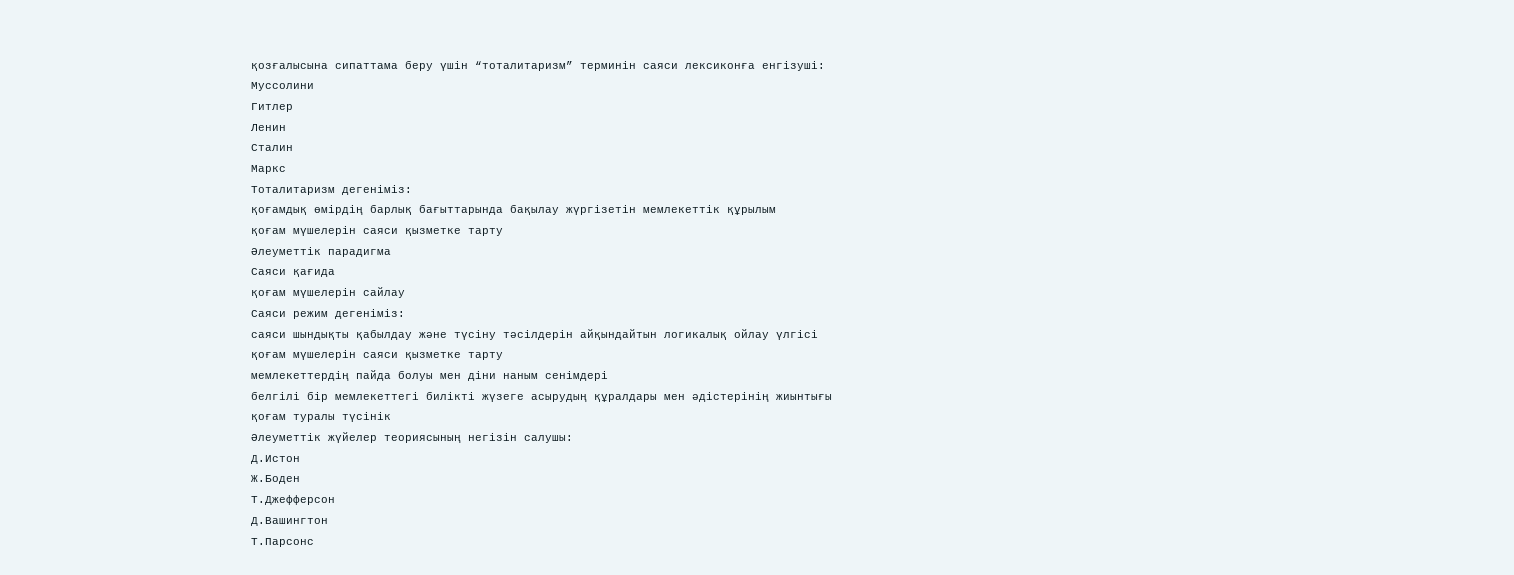қозғалысына сипаттама беру үшін “тоталитаризм” терминін саяси лексиконға енгізуші:
Муссолини
Гитлер
Ленин
Сталин
Маркс
Тоталитаризм дегеніміз:
қоғамдық өмірдің барлық бағыттарында бақылау жүргізетін мемлекеттік құрылым
қоғам мүшелерін саяси қызметке тарту
Әлеуметтік парадигма
Саяси қағида
қоғам мүшелерін сайлау
Саяси режим дегеніміз:
саяси шындықты қабылдау және түсіну тәсілдерін айқындайтын логикалық ойлау үлгісі
қоғам мүшелерін саяси қызметке тарту
мемлекеттердің пайда болуы мен діни наным сенімдері
белгілі бір мемлекеттегі билікті жүзеге асырудың құралдары мен әдістерінің жиынтығы
қоғам туралы түсінік
Әлеуметтік жүйелер теориясының негізін салушы:
Д.Истон
Ж.Боден
Т.Джефферсон
Д.Вашингтон
Т.Парсонс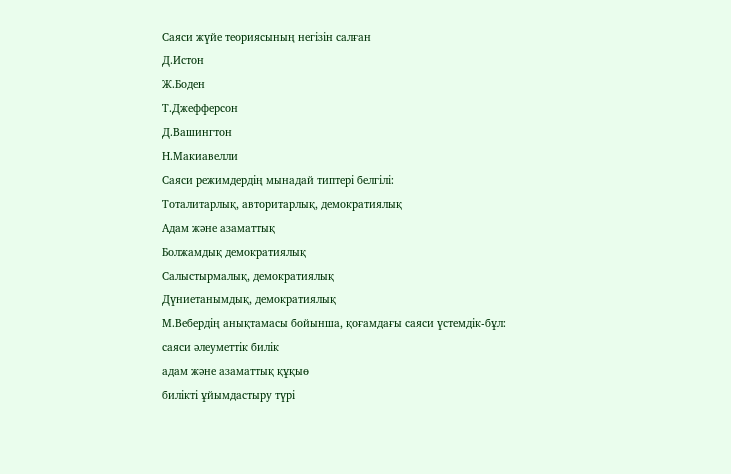Саяси жүйе теориясының негізін салған
Д.Истон
Ж.Боден
Т.Джефферсон
Д.Вашингтон
Н.Макиавелли
Саяси режимдердің мынадай типтері белгілі:
Тоталитарлық, авторитарлық, демократиялық
Адам және азаматтық
Болжамдық демократиялық
Салыстырмалық, демократиялық
Дүниетанымдық, демократиялық
М.Вебердің анықтамасы бойынша, қоғамдағы саяси үстемдік-бұл:
саяси әлеуметтік билік
адам және азаматтық құқыө
билікті ұйымдастыру түрі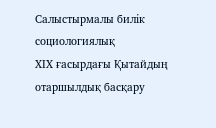Салыстырмалы билік
социологиялық
XІX ғасырдағы Қытайдың отаршылдық басқару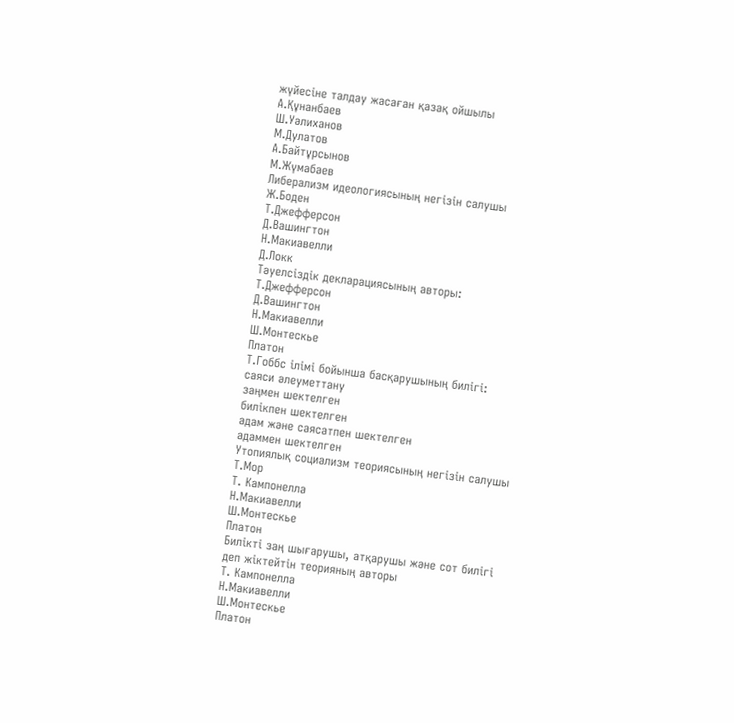жүйесіне талдау жасаған қазақ ойшылы
А.Құнанбаев
Ш.Уәлиханов
М.Дулатов
А.Байтұрсынов
М.Жүмабаев
Либерализм идеологиясының негізін салушы
Ж.Боден
Т.Джефферсон
Д.Вашингтон
Н.Макиавелли
Д.Локк
Тәуелсіздік декларациясының авторы:
Т.Джефферсон
Д.Вашингтон
Н.Макиавелли
Ш.Монтескье
Платон
Т.Гоббс ілімі бойынша басқарушының билігі:
саяси әлеуметтану
заңмен шектелген
билікпен шектелген
адам және саясатпен шектелген
адаммен шектелген
Утопиялық социализм теориясының негізін салушы
Т.Мор
Т. Кампонелла
Н.Макиавелли
Ш.Монтескье
Платон
Билікті заң шығарушы, атқарушы және сот билігі деп жіктейтін теорияның авторы
Т. Кампонелла
Н.Макиавелли
Ш.Монтескье
Платон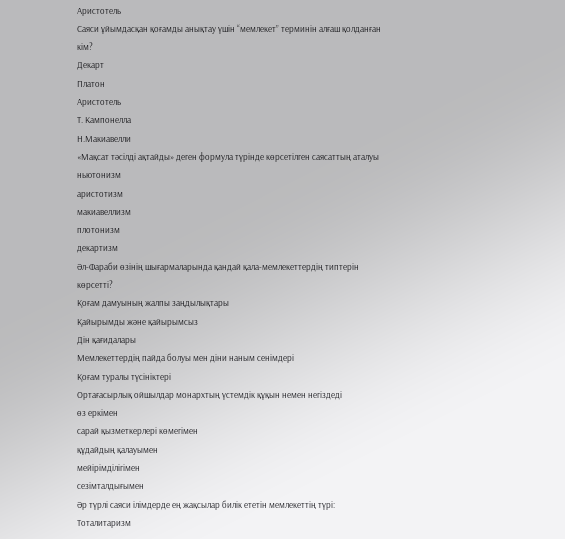Аристотель
Саяси ұйымдасқан қоғамды анықтау үшін “мемлекет” терминін алғаш қолданған кім?
Декарт
Платон
Аристотель
Т. Кампонелла
Н.Макиавелли
«Мақсат тәсілді ақтайды» деген формула түрінде көрсетілген саясаттың аталуы
ньютонизм
аристотизм
макиавеллизм
плотонизм
декартизм
Әл-Фараби өзінің шығармаларында қандай қала-мемлекеттердің типтерін көрсетті?
Қоғам дамуының жалпы заңдылықтары
Қайырымды және қайырымсыз
Дін қағидалары
Мемлекеттердің пайда болуы мен діни наным сенімдері
Қоғам туралы түсініктері
Ортағасырлық ойшылдар монархтың үстемдік құқын немен негіздеді
өз еркімен
сарай қызметкерлері көмегімен
құдайдың қалауымен
мейірімділігімен
сезімталдығымен
Әр түрлі саяси ілімдерде ең жақсылар билік ететін мемлекеттің түрі:
Тоталитаризм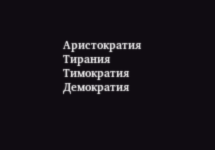Аристократия
Тирания
Тимократия
Демократия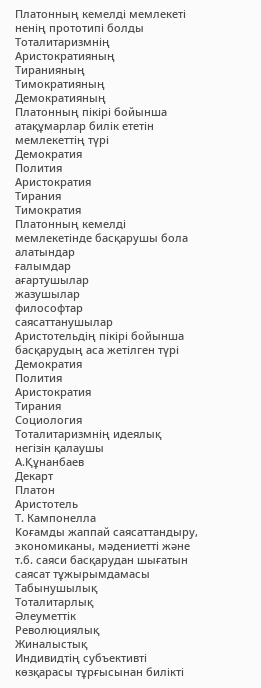Платонның кемелді мемлекеті ненің прототипі болды
Тоталитаризмнің
Аристократияның
Тиранияның
Тимократияның
Демократияның
Платонның пікірі бойынша атақұмарлар билік ететін мемлекеттің түрі
Демократия
Полития
Аристократия
Тирания
Тимократия
Платонның кемелді мемлекетінде басқарушы бола алатындар
ғалымдар
ағартушылар
жазушылар
философтар
саясаттанушылар
Аристотельдің пікірі бойынша басқарудың аса жетілген түрі
Демократия
Полития
Аристократия
Тирания
Социология
Тоталитаризмнің идеялық негізін қалаушы
А.Құнанбаев
Декарт
Платон
Аристотель
Т. Кампонелла
Kоғамды жаппай саясаттандыру, экономиканы, мәдениетті және т.б. саяси басқарудан шығатын саясат тұжырымдамасы
Табынушылық
Тоталитарлық
Әлеуметтік
Революциялық
Жиналыстық
Индивидтің субъективті көзқарасы тұрғысынан билікті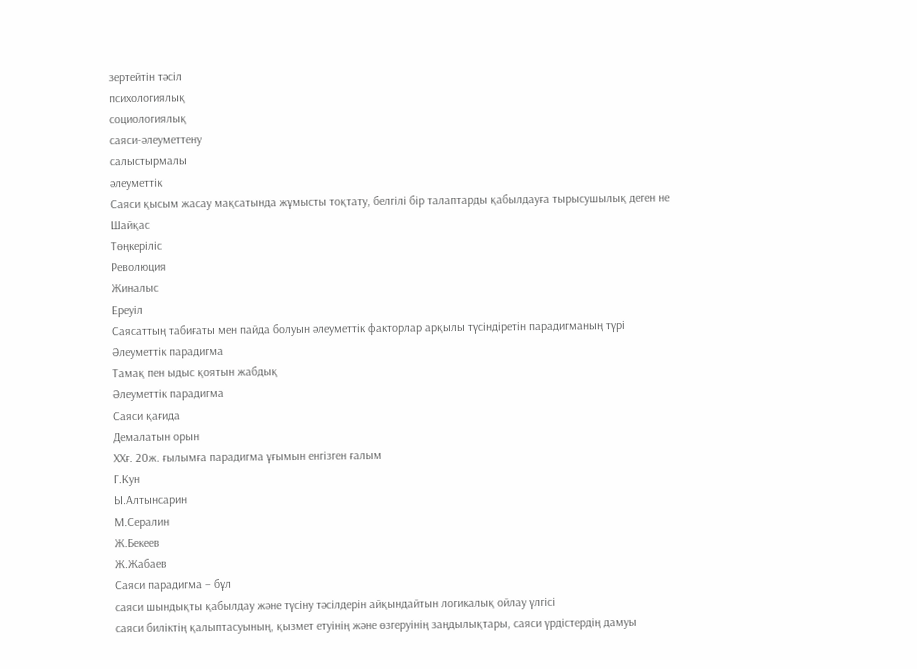зертейтін тәсіл
психологиялық
социологиялық
саяси-әлеуметтену
салыстырмалы
әлеуметтік
Саяси қысым жасау мақсатында жұмысты тоқтату, белгілі бір талаптарды қабылдауға тырысушылық деген не
Шайқас
Төңкеріліс
Революция
Жиналыс
Ереуіл
Саясаттың табиғаты мен пайда болуын әлеуметтік факторлар арқылы түсіндіретін парадигманың түрі
Әлеуметтік парадигма
Тамақ пен ыдыс қоятын жабдық
Әлеуметтік парадигма
Саяси қағида
Демалатын орын
ХХғ. 20ж. ғылымға парадигма ұғымын енгізген ғалым
Г.Кун
Ы.Алтынсарин
М.Сералин
Ж.Бекеев
Ж.Жабаев
Саяси парадигма – бұл
саяси шындықты қабылдау және түсіну тәсілдерін айқындайтын логикалық ойлау үлгісі
саяси биліктің қалыптасуының, қызмет етуінің және өзгеруінің заңдылықтары, саяси үрдістердің дамуы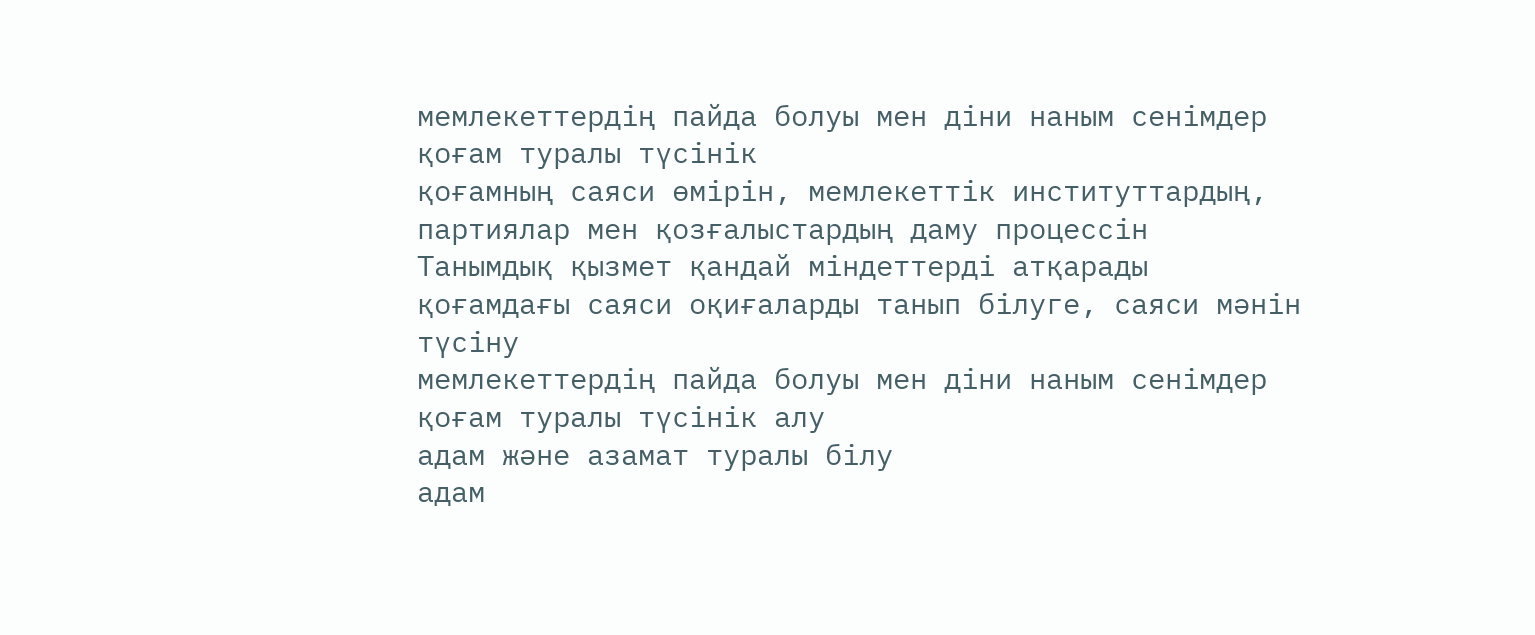мемлекеттердің пайда болуы мен діни наным сенімдер
қоғам туралы түсінік
қоғамның саяси өмірін, мемлекеттік институттардың, партиялар мен қозғалыстардың даму процессін
Танымдық қызмет қандай міндеттерді атқарады
қоғамдағы саяси оқиғаларды танып білуге, саяси мәнін түсіну
мемлекеттердің пайда болуы мен діни наным сенімдер
қоғам туралы түсінік алу
адам және азамат туралы білу
адам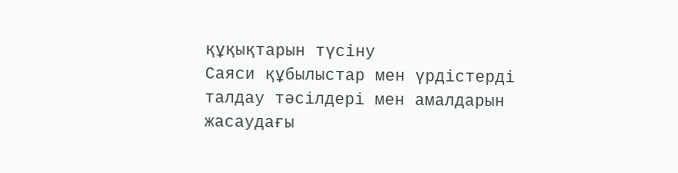құқықтарын түсіну
Саяси құбылыстар мен үрдістерді талдау тәсілдері мен амалдарын жасаудағы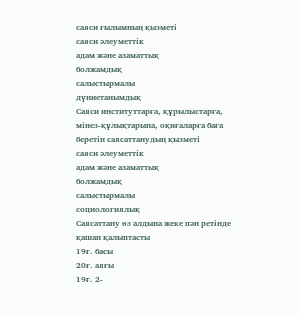саяси ғылымның қызметі
саяси әлеуметтік
адам және азаматтық
болжамдық
салыстырмалы
дүниетанымдық
Саяси институттарға, құрылыстарға, мінез-құлықтарына, оқиғаларға баға беретін саясаттанудың қызметі
саяси әлеуметтік
адам және азаматтық
болжамдық
салыстырмалы
социологиялық
Саясаттану өз алдына жеке пән ретінде қашан қалыптасты
19ғ. басы
20ғ. аяғы
19ғ. 2-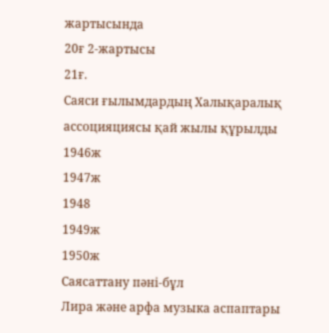жартысында
20ғ 2-жартысы
21ғ.
Саяси ғылымдардың Халықаралық ассоцияциясы қай жылы құрылды
1946ж
1947ж
1948
1949ж
1950ж
Саясаттану пәні-бұл
Лира және арфа музыка аспаптары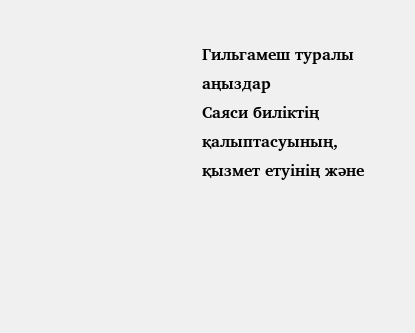Гильгамеш туралы аңыздар
Саяси биліктің қалыптасуының, қызмет етуінің және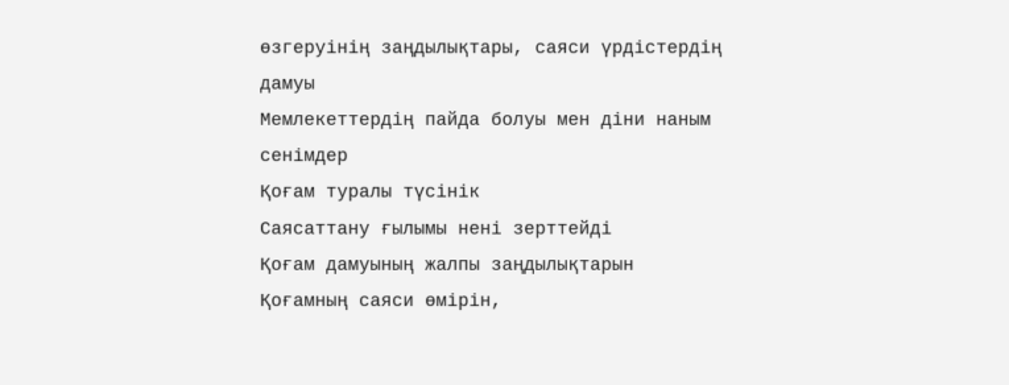өзгеруінің заңдылықтары, саяси үрдістердің дамуы
Мемлекеттердің пайда болуы мен діни наным сенімдер
Қоғам туралы түсінік
Cаясаттану ғылымы нені зерттейді
Қоғам дамуының жалпы заңдылықтарын
Қоғамның саяси өмірін,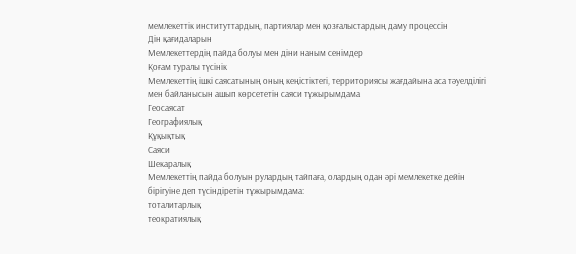мемлекеттік институттардың, партиялар мен қозғалыстардың даму процессін
Дін қағидаларын
Мемлекеттердің пайда болуы мен діни наным сенімдер
Қоғам туралы түсінік
Мемлекеттің ішкі саясатының оның кеңістіктегі, территориясы жағдайына аса тәуелділігі мен байланысын ашып көрсететін саяси тұжырымдама
Геосаясат
Географиялық
Құқықтық
Саяси
Шекаралық
Мемлекеттің пайда болуын рулардың тайпаға, олардың одан әрі мемлекетке дейін бірігуіне деп түсіндіретін тұжырымдама:
тоталитарлық
теократиялық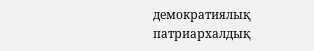демократиялық
патриархалдық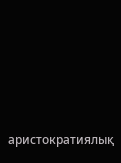аристократиялық